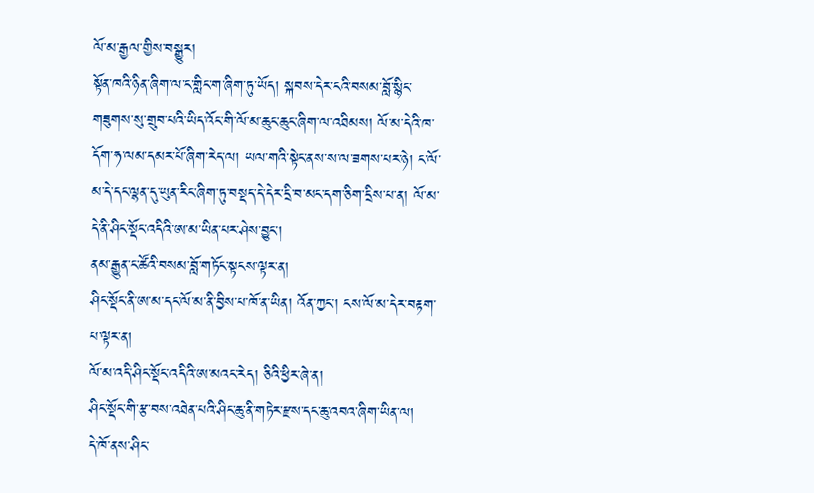ལོ་མ་རྒྱལ་གྱིས་བསྒྱུར།
སྟོན་ཁའི་ཉིན་ཞིག་ལ་ང་གླིང་ག་ཞིག་ཏུ་ཡོད། སྐབས་དེར་ངའི་བསམ་བློ་སྙིང་གཟུགས་སུ་གྲུབ་པའི་ཡིད་འོང་གི་ལོ་མ་ཆུང་ཆུང་ཞིག་ལ་འཐིམས། ལོ་མ་དེའི་ཁ་དོག་ཧ་ལམ་དམར་པོ་ཞིག་རེད་ལ། ཡལ་གའི་སྟེང་ནས་ས་ལ་ཟགས་པར་ཉེ། ང་ལོ་མ་དེ་དང་ལྷན་དུ་ཡུན་རིང་ཞིག་ཏུ་བསྡད་དེ་དེར་དྲི་བ་མང་དག་ཅིག་དྲིས་པ་ན། ལོ་མ་དེ་ནི་ཤིང་སྡོང་འདིའི་ཨ་མ་ཡིན་པར་ཤེས་བྱུང་།
ནམ་རྒྱུན་ང་ཚོའི་བསམ་བློ་གཏོང་སྟངས་ལྟར་ན།
ཤིང་སྡོང་ནི་ཨ་མ་དང་ལོ་མ་ནི་བྱིས་པ་ཁོ་ན་ཡིན། འོན་ཀྱང་། ངས་ལོ་མ་དེར་བརྟག་པ་ལྟར་ན།
ལོ་མ་འདི་ཤིང་སྡོང་འདིའི་ཨ་མའང་རེད། ཅིའི་ཕྱིར་ཞེ་ན།
ཤིང་སྡོང་གི་རྩ་བས་འཐེན་པའི་ཤིང་ཆུ་ནི་གཏེར་རྫས་དང་ཆུ་འབའ་ཞིག་ཡིན་ལ།
དེ་ཁོ་ནས་ཤིང་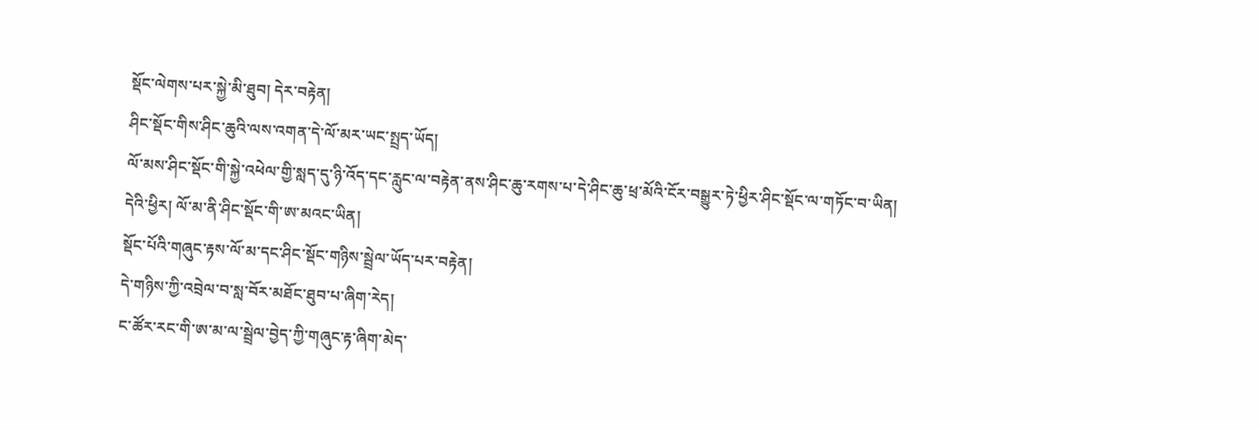སྡོང་ལེགས་པར་སྐྱེ་མི་ཐུབ། དེར་བརྟེན།
ཤིང་སྡོང་གིས་ཤིང་ཆུའི་ལས་འགན་དེ་ལོ་མར་ཡང་སྤྲད་ཡོད།
ལོ་མས་ཤིང་སྡོང་གི་སྐྱེ་འཕེལ་གྱི་སླད་དུ་ཉི་འོད་དང་རླུང་ལ་བརྟེན་ནས་ཤིང་ཆུ་རགས་པ་དེ་ཤིང་ཆུ་ཕྲ་མོའི་ངོར་བསྒྱུར་ཏེ་ཕྱིར་ཤིང་སྡོང་ལ་གཏོང་བ་ཡིན།
དེའི་ཕྱིར། ལོ་མ་ནི་ཤིང་སྡོང་གི་ཨ་མའང་ཡིན།
སྡོང་པོའི་གཞུང་རྟས་ལོ་མ་དང་ཤིང་སྡོང་གཉིས་སྦྲེལ་ཡོད་པར་བརྟེན།
དེ་གཉིས་ཀྱི་འབྲེལ་བ་སླ་བོར་མཐོང་ཐུབ་པ་ཞིག་རེད།
ང་ཚོར་རང་གི་ཨ་མ་ལ་སྦྲེལ་བྱེད་ཀྱི་གཞུང་རྟ་ཞིག་མེད་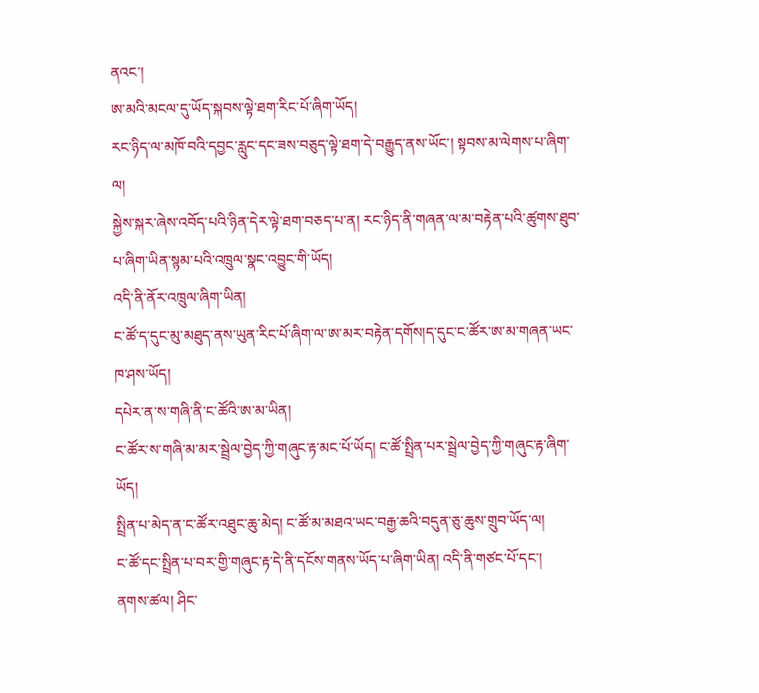ནའང་།
ཨ་མའི་མངལ་དུ་ཡོད་སྐབས་ལྟེ་ཐག་རིང་པོ་ཞིག་ཡོད།
རང་ཉིད་ལ་མཁོ་བའི་དབྱང་རླུང་དང་ཟས་བཅུད་ལྟེ་ཐག་དེ་བརྒྱུད་ནས་ཡོང་། སྟབས་མ་ལེགས་པ་ཞིག་ལ།
སྐྱེས་སྐར་ཞེས་འབོད་པའི་ཉིན་དེར་ལྟེ་ཐག་བཅད་པ་ན། རང་ཉིད་ནི་གཞན་ལ་མ་བརྟེན་པའི་ཚུགས་ཐུབ་པ་ཞིག་ཡིན་སྙམ་པའི་འཁྲུལ་སྣང་འབྱུང་གི་ཡོད།
འདི་ནི་ནོར་འཁྲུལ་ཞིག་ཡིན།
ང་ཚོ་ད་དུང་མུ་མཐུད་ནས་ཡུན་རིང་པོ་ཞིག་ལ་ཨ་མར་བརྟེན་དགོས།ད་དུང་ང་ཚོར་ཨ་མ་གཞན་ཡང་ཁ་ཤས་ཡོད།
དཔེར་ན་ས་གཞི་ནི་ང་ཚོའི་ཨ་མ་ཡིན།
ང་ཚོར་ས་གཞི་མ་མར་སྦྲེལ་བྱེད་ཀྱི་གཞུང་རྟ་མང་པོ་ཡོད། ང་ཚོ་སྤྲིན་པར་སྦྲེལ་བྱེད་ཀྱི་གཞུང་རྟ་ཞིག་ཡོད།
སྤྲིན་པ་མེད་ན་ང་ཚོར་འཐུང་ཆུ་མེད། ང་ཚོ་མ་མཐའ་ཡང་བརྒྱ་ཆའི་བདུན་ཅུ་ཆུས་གྲུབ་ཡོད་ལ།
ང་ཚོ་དང་སྤྲིན་པ་བར་གྱི་གཞུང་རྟ་དེ་ནི་དངོས་གནས་ཡོད་པ་ཞིག་ཡིན། འདི་ནི་གཙང་པོ་དང་།
ནགས་ཚལ། ཤིང་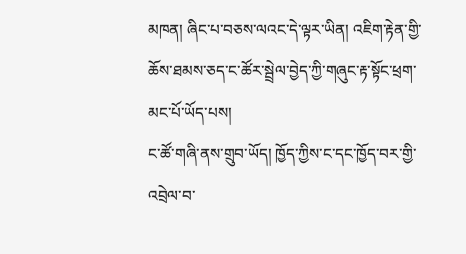མཁན། ཞིང་པ་བཅས་ལའང་དེ་ལྟར་ཡིན། འཇིག་རྟེན་གྱི་ཆོས་ཐམས་ཅད་ང་ཚོར་སྦྲེལ་བྱེད་ཀྱི་གཞུང་རྟ་སྟོང་ཕྲག་མང་པོ་ཡོད་པས།
ང་ཚོ་གཞི་ནས་གྲུབ་ཡོད། ཁྱོད་ཀྱིས་ང་དང་ཁྱོད་བར་གྱི་འབྲེལ་བ་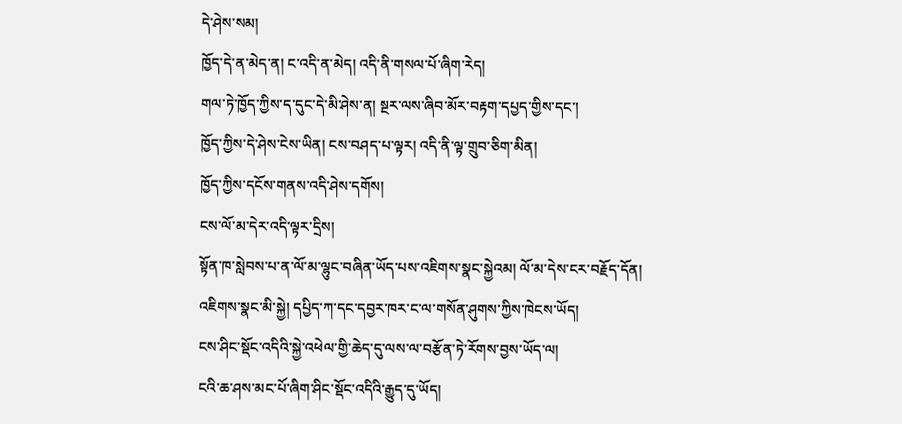དེ་ཤེས་སམ།
ཁྱོད་དེ་ན་མེད་ན། ང་འདི་ན་མེད། འདི་ནི་གསལ་པོ་ཞིག་རེད།
གལ་ཏེ་ཁྱོད་ཀྱིས་ད་དུང་དེ་མི་ཤེས་ན། སྔར་ལས་ཞིབ་མོར་བརྟག་དཔྱད་གྱིས་དང་།
ཁྱོད་ཀྱིས་དེ་ཤེས་ངེས་ཡིན། ངས་བཤད་པ་ལྟར། འདི་ནི་ལྟ་གྲུབ་ཅིག་མིན།
ཁྱོད་ཀྱིས་དངོས་གནས་འདི་ཤེས་དགོས།
ངས་ལོ་མ་དེར་འདི་ལྟར་དྲིས།
སྟོན་ཁ་སླེབས་པ་ན་ལོ་མ་ལྷུང་བཞིན་ཡོད་པས་འཇིགས་སྣང་སྐྱེའམ། ལོ་མ་དེས་ངར་བརྗོད་དོན།
འཇིགས་སྣང་མི་སྐྱེ། དཔྱིད་ཀ་དང་དབྱར་ཁར་ང་ལ་གསོན་ཤུགས་ཀྱིས་ཁེངས་ཡོད།
ངས་ཤིང་སྡོང་འདིའི་སྐྱེ་འཕེལ་གྱི་ཆེད་དུ་ལས་ལ་བརྩོན་ཏེ་རོགས་བྱས་ཡོད་ལ།
ངའི་ཆ་ཤས་མང་པོ་ཞིག་ཤིང་སྡོང་འདིའི་རྒྱུད་དུ་ཡོད།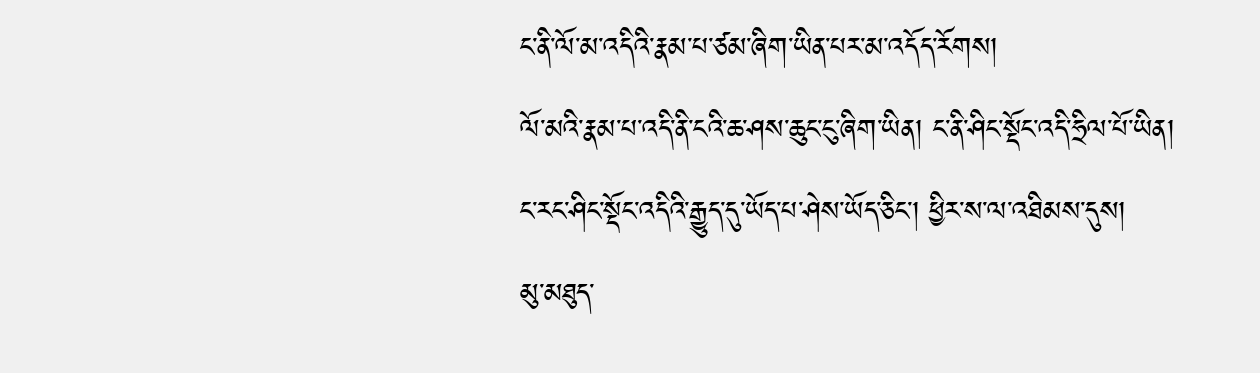ང་ནི་ལོ་མ་འདིའི་རྣམ་པ་ཙམ་ཞིག་ཡིན་པར་མ་འདོད་རོགས།
ལོ་མའི་རྣམ་པ་འདི་ནི་ངའི་ཆ་ཤས་ཆུང་ངུ་ཞིག་ཡིན། ང་ནི་ཤིང་སྡོང་འདི་ཧྲིལ་པོ་ཡིན།
ང་རང་ཤིང་སྡོང་འདིའི་རྒྱུད་དུ་ཡོད་པ་ཤེས་ཡོད་ཅིང་། ཕྱིར་ས་ལ་འཐིམས་དུས།
མུ་མཐུད་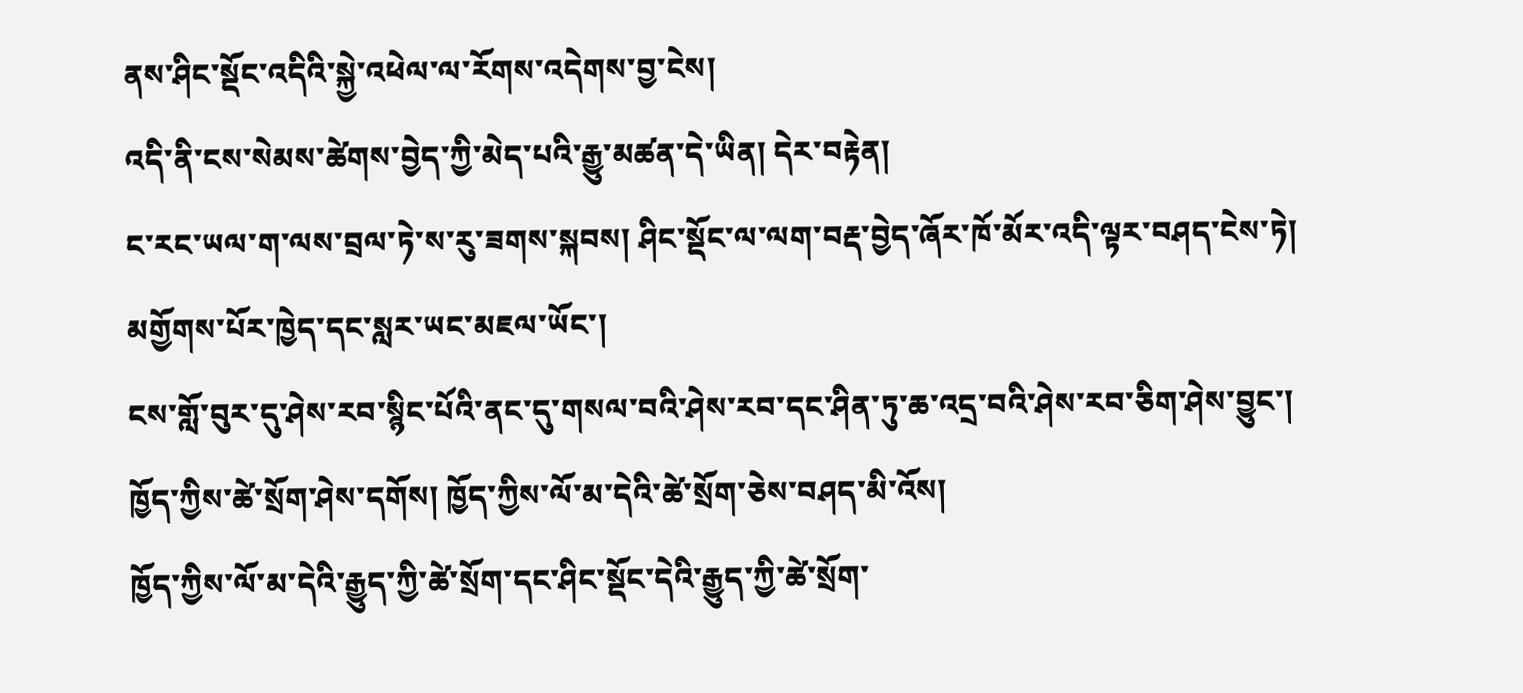ནས་ཤིང་སྡོང་འདིའི་སྐྱེ་འཕེལ་ལ་རོགས་འདེགས་བྱ་ངེས།
འདི་ནི་ངས་སེམས་ཚེགས་བྱེད་ཀྱི་མེད་པའི་རྒྱུ་མཚན་དེ་ཡིན། དེར་བརྟེན།
ང་རང་ཡལ་ག་ལས་བྲལ་ཏེ་ས་རུ་ཟགས་སྐབས། ཤིང་སྡོང་ལ་ལག་བརྡ་བྱེད་ཞོར་ཁོ་མོར་འདི་ལྟར་བཤད་ངེས་ཏེ།
མགྱོགས་པོར་ཁྱེད་དང་སླར་ཡང་མཇལ་ཡོང་།
ངས་གློ་བུར་དུ་ཤེས་རབ་སྙིང་པོའི་ནང་དུ་གསལ་བའི་ཤེས་རབ་དང་ཤིན་ཏུ་ཆ་འདྲ་བའི་ཤེས་རབ་ཅིག་ཤེས་བྱུང་།
ཁྱོད་ཀྱིས་ཚེ་སྲོག་ཤེས་དགོས། ཁྱོད་ཀྱིས་ལོ་མ་དེའི་ཚེ་སྲོག་ཅེས་བཤད་མི་འོས།
ཁྱོད་ཀྱིས་ལོ་མ་དེའི་རྒྱུད་ཀྱི་ཚེ་སྲོག་དང་ཤིང་སྡོང་དེའི་རྒྱུད་ཀྱི་ཚེ་སྲོག་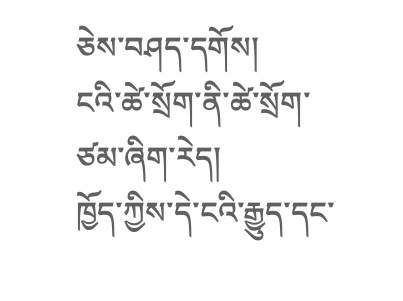ཅེས་བཤད་དགོས།
ངའི་ཚེ་སྲོག་ནི་ཚེ་སྲོག་ཙམ་ཞིག་རེད།
ཁྱོད་ཀྱིས་དེ་ངའི་རྒྱུད་དང་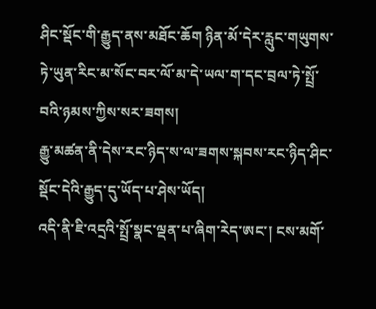ཤིང་སྡོང་གི་རྒྱུད་ནས་མཐོང་ཆོག ཉིན་མོ་དེར་རླུང་གཡུགས་ཏེ་ཡུན་རིང་མ་སོང་བར་ལོ་མ་དེ་ཡལ་ག་དང་བྲལ་ཏེ་སྤྲོ་བའི་ཉམས་ཀྱིས་སར་ཟགས།
རྒྱུ་མཚན་ནི་དེས་རང་ཉིད་ས་ལ་ཟགས་སྐབས་རང་ཉིད་ཤིང་སྡོང་དེའི་རྒྱུད་དུ་ཡོད་པ་ཤེས་ཡོད།
འདི་ནི་ཇི་འདྲའི་སྤྲོ་སྣང་ལྡན་པ་ཞིག་རེད་ཨང་། ངས་མགོ་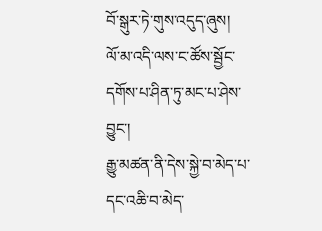བོ་སྒུར་ཏེ་གུས་འདུད་ཞུས།
ལོ་མ་འདི་ལས་ང་ཚོས་སྦྱོང་དགོས་པ་ཤིན་ཏུ་མང་པ་ཤེས་བྱུང་།
རྒྱུ་མཚན་ནི་དེས་སྐྱེ་བ་མེད་པ་དང་འཆི་བ་མེད་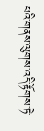པའི་གནས་ལུགས་འདི་རྟོགས་ཏེ་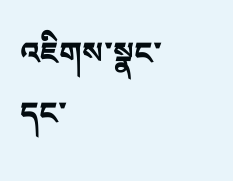འཇིགས་སྣང་དང་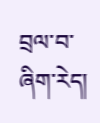བྲལ་བ་ཞིག་རེད།